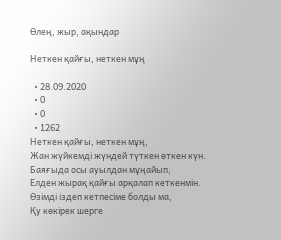Өлең, жыр, ақындар

Неткен қайғы, неткен мұң

  • 28.09.2020
  • 0
  • 0
  • 1262
Неткен қайғы, неткен мұң,
Жан жүйкемдi жүндей түткен өткен күн.
Баяғыда осы ауылдан мұңайып,
Елден жырақ қайғы арқалап кеткенмiн.
Өзiмдi iздеп кетпесiме болды ма,
Қу көкiрек шерге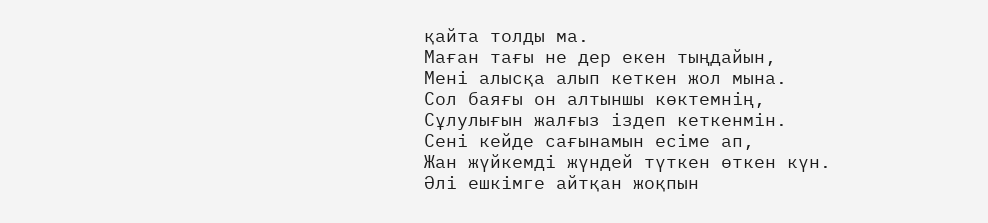қайта толды ма.
Маған тағы не дер екен тыңдайын,
Менi алысқа алып кеткен жол мына.
Сол баяғы он алтыншы көктемнiң,
Сұлулығын жалғыз iздеп кеткенмiн.
Сенi кейде сағынамын есiме ап,
Жан жүйкемдi жүндей түткен өткен күн.
Әлi ешкiмге айтқан жоқпын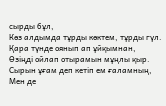сырды бұл,
Көз алдымда тұрды көктем, тұрды гүл.
Қара түнде оянып ап ұйқымнан,
Өзiңдi ойлап отырамын мұңлы қыр.
Сырын ұғам деп кетiп ем ғаламның,
Мен де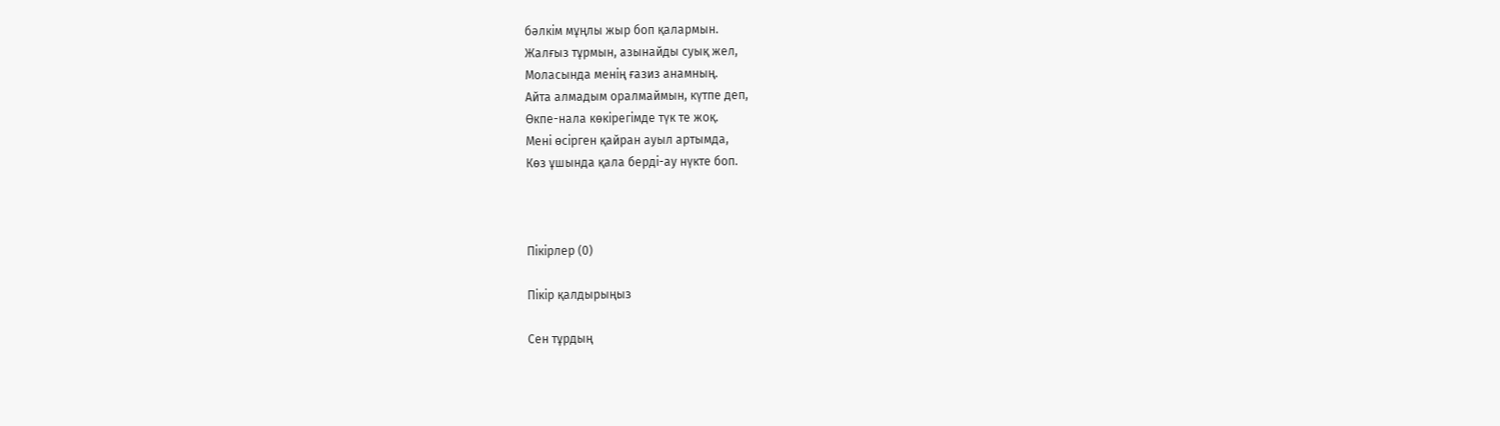бәлкiм мұңлы жыр боп қалармын.
Жалғыз тұрмын, азынайды суық жел,
Моласында менiң ғазиз анамның.
Айта алмадым оралмаймын, күтпе деп,
Өкпе-нала көкiрегiмде түк те жоқ.
Менi өсiрген қайран ауыл артымда,
Көз ұшында қала бердi-ау нүкте боп.



Пікірлер (0)

Пікір қалдырыңыз

Сен тұрдың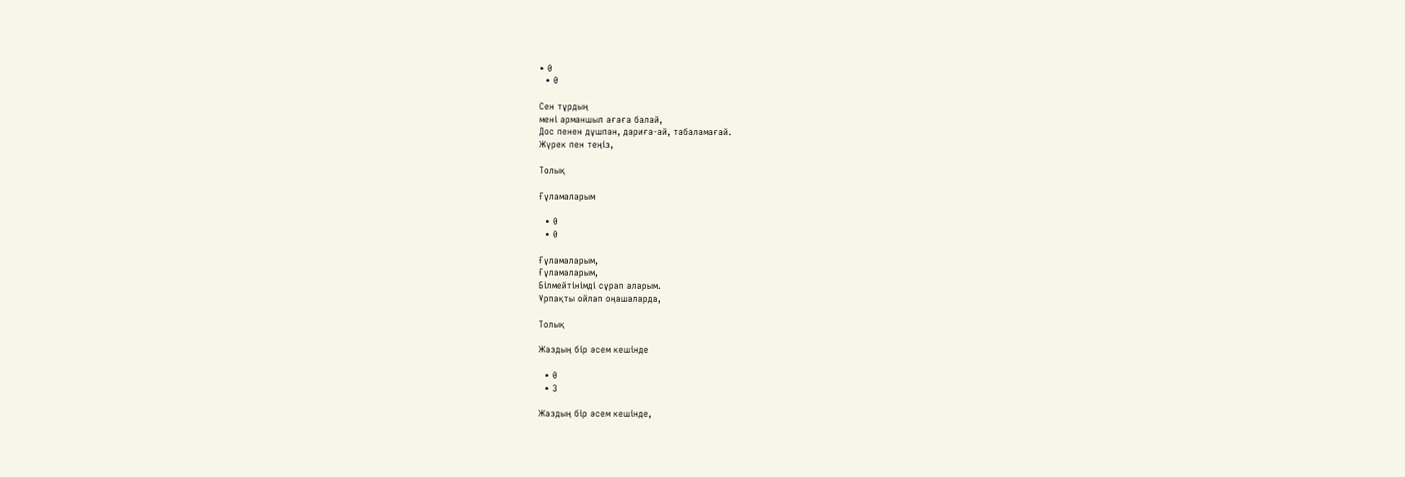• 0
  • 0

Сен тұрдың
менi арманшыл ағаға балай,
Дос пенен дұшпан, дариға-ай, табаламағай.
Жүрек пен теңiз,

Толық

Ғұламаларым

  • 0
  • 0

Ғұламаларым,
Ғұламаларым,
Білмейтінімді сұрап аларым.
Ұрпақты ойлап оңашаларда,

Толық

Жаздың бір әсем кешінде

  • 0
  • 3

Жаздың бір әсем кешінде,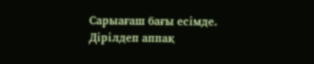Сарыағаш бағы есімде.
Дірілдеп аппақ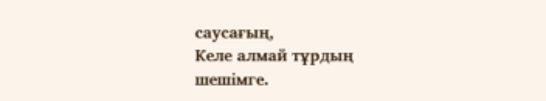саусағың,
Келе алмай тұрдың шешімге.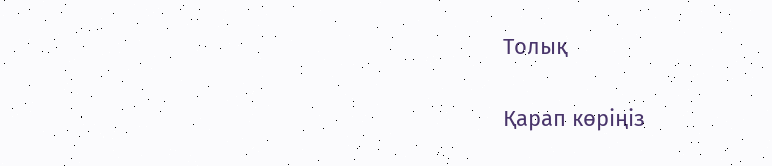Толық

Қарап көріңіз